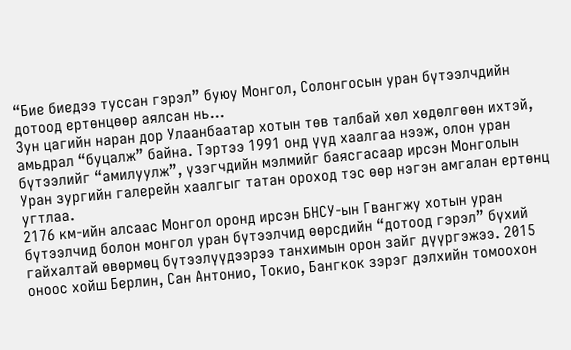“Бие биедээ туссан гэрэл” буюу Монгол, Солонгосын уран бүтээлчдийн дотоод ертөнцөөр аялсан нь…
Зун цагийн наран дор Улаанбаатар хотын төв талбай хөл хөдөлгөөн ихтэй, амьдрал “буцалж” байна. Тэртээ 1991 онд үүд хаалгаа нээж, олон уран бүтээлийг “амилуулж”, үзэгчдийн мэлмийг баясгасаар ирсэн Монголын Уран зургийн галерейн хаалгыг татан ороход тэс өөр нэгэн амгалан ертөнц угтлаа.
2176 км-ийн алсаас Монгол оронд ирсэн БНСУ-ын Гвангжу хотын уран бүтээлчид болон монгол уран бүтээлчид өөрсдийн “дотоод гэрэл” бүхий гайхалтай өвөрмөц бүтээлүүдээрээ танхимын орон зайг дүүргэжээ. 2015 оноос хойш Берлин, Сан Антонио, Токио, Бангкок зэрэг дэлхийн томоохон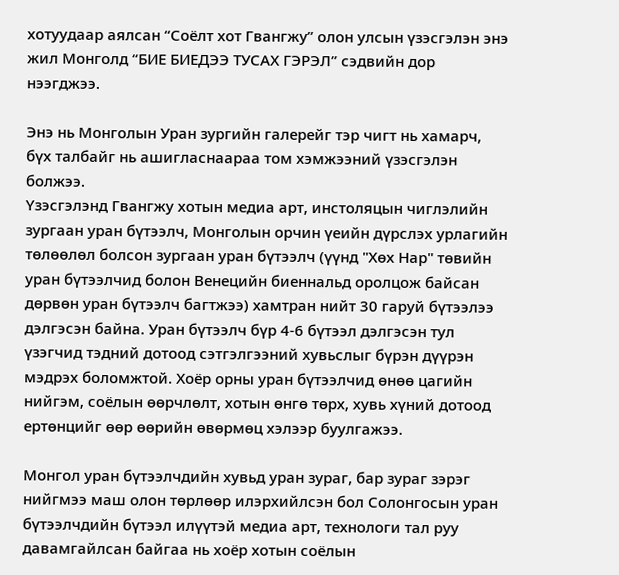хотуудаар аялсан “Соёлт хот Гвангжу” олон улсын үзэсгэлэн энэ жил Монголд “БИЕ БИЕДЭЭ ТУСАХ ГЭРЭЛ” сэдвийн дор нээгджээ.

Энэ нь Монголын Уран зургийн галерейг тэр чигт нь хамарч, бүх талбайг нь ашигласнаараа том хэмжээний үзэсгэлэн болжээ.
Үзэсгэлэнд Гвангжу хотын медиа арт, инстоляцын чиглэлийн зургаан уран бүтээлч, Монголын орчин үеийн дүрслэх урлагийн төлөөлөл болсон зургаан уран бүтээлч (үүнд "Хөх Нар" төвийн уран бүтээлчид болон Венецийн биеннальд оролцож байсан дөрвөн уран бүтээлч багтжээ) хамтран нийт 30 гаруй бүтээлээ дэлгэсэн байна. Уран бүтээлч бүр 4-6 бүтээл дэлгэсэн тул үзэгчид тэдний дотоод сэтгэлгээний хувьслыг бүрэн дүүрэн мэдрэх боломжтой. Хоёр орны уран бүтээлчид өнөө цагийн нийгэм, соёлын өөрчлөлт, хотын өнгө төрх, хувь хүний дотоод ертөнцийг өөр өөрийн өвөрмөц хэлээр буулгажээ.

Монгол уран бүтээлчдийн хувьд уран зураг, бар зураг зэрэг нийгмээ маш олон төрлөөр илэрхийлсэн бол Солонгосын уран бүтээлчдийн бүтээл илүүтэй медиа арт, технологи тал руу давамгайлсан байгаа нь хоёр хотын соёлын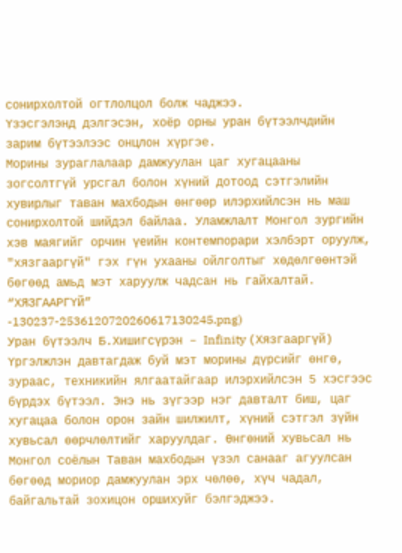сонирхолтой огтлолцол болж чаджээ.
Үзэсгэлэнд дэлгэсэн, хоёр орны уран бүтээлчдийн зарим бүтээлээс онцлон хүргэе.
Морины зураглалаар дамжуулан цаг хугацааны зогсолтгүй урсгал болон хүний дотоод сэтгэлийн хувирлыг таван махбодын өнгөөр илэрхийлсэн нь маш сонирхолтой шийдэл байлаа. Уламжлалт Монгол зургийн хэв маягийг орчин үеийн контемпорари хэлбэрт оруулж, "хязгааргүй" гэх гүн ухааны ойлголтыг хөдөлгөөнтэй бөгөөд амьд мэт харуулж чадсан нь гайхалтай.
“ХЯЗГААРГҮЙ”
-130237-2536120720260617130245.png)
Уран бүтээлч Б.Хишигсүрэн – Infinity (Хязгааргүй)
Үргэлжлэн давтагдаж буй мэт морины дүрсийг өнгө, зураас, техникийн ялгаатайгаар илэрхийлсэн 5 хэсгээс бүрдэх бүтээл. Энэ нь зүгээр нэг давталт биш, цаг хугацаа болон орон зайн шилжилт, хүний сэтгэл зүйн хувьсал өөрчлөлтийг харуулдаг. Өнгөний хувьсал нь Монгол соёлын Таван махбодын үзэл санааг агуулсан бөгөөд мориор дамжуулан эрх чөлөө, хүч чадал, байгальтай зохицон оршихуйг бэлгэджээ.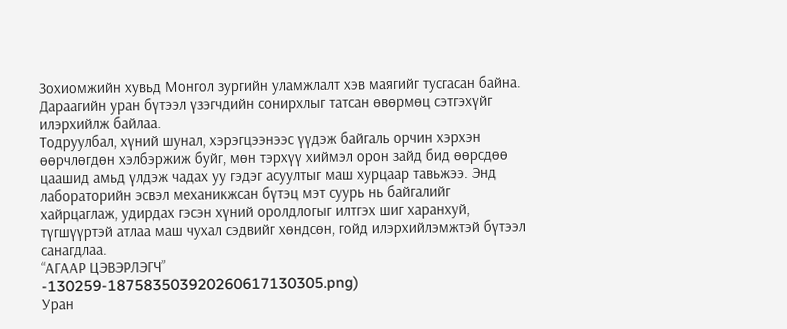Зохиомжийн хувьд Монгол зургийн уламжлалт хэв маягийг тусгасан байна.
Дараагийн уран бүтээл үзэгчдийн сонирхлыг татсан өвөрмөц сэтгэхүйг илэрхийлж байлаа.
Тодруулбал, хүний шунал, хэрэгцээнээс үүдэж байгаль орчин хэрхэн өөрчлөгдөн хэлбэржиж буйг, мөн тэрхүү хиймэл орон зайд бид өөрсдөө цаашид амьд үлдэж чадах уу гэдэг асуултыг маш хурцаар тавьжээ. Энд лабораторийн эсвэл механикжсан бүтэц мэт суурь нь байгалийг хайрцаглаж, удирдах гэсэн хүний оролдлогыг илтгэх шиг харанхуй, түгшүүртэй атлаа маш чухал сэдвийг хөндсөн, гойд илэрхийлэмжтэй бүтээл санагдлаа.
“АГААР ЦЭВЭРЛЭГЧ”
-130259-187583503920260617130305.png)
Уран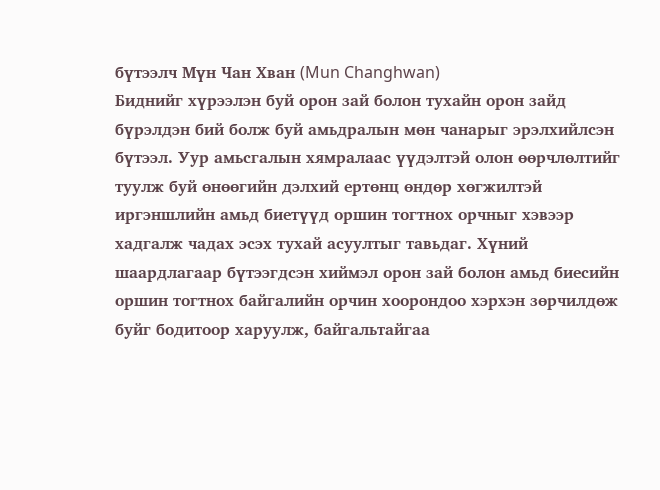бүтээлч Мүн Чан Хван (Mun Changhwan)
Биднийг хүрээлэн буй орон зай болон тухайн орон зайд бүрэлдэн бий болж буй амьдралын мөн чанарыг эрэлхийлсэн бүтээл. Уур амьсгалын хямралаас үүдэлтэй олон өөрчлөлтийг туулж буй өнөөгийн дэлхий ертөнц өндөр хөгжилтэй иргэншлийн амьд биетүүд оршин тогтнох орчныг хэвээр хадгалж чадах эсэх тухай асуултыг тавьдаг. Хүний шаардлагаар бүтээгдсэн хиймэл орон зай болон амьд биесийн оршин тогтнох байгалийн орчин хоорондоо хэрхэн зөрчилдөж буйг бодитоор харуулж, байгальтайгаа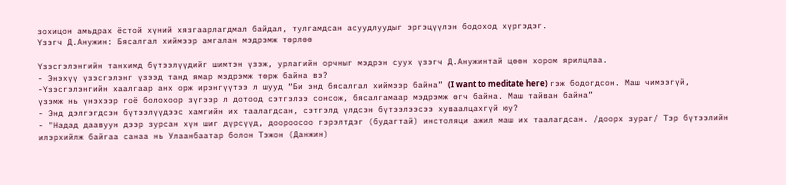зохицон амьдрах ёстой хүний хязгаарлагдмал байдал, тулгамдсан асуудлуудыг эргэцүүлэн бодоход хүргэдэг.
Үзэгч Д.Анужин: Бясалгал хиймээр амгалан мэдрэмж төрлөө

Үзэсгэлэнгийн танхимд бүтээлүүдийг шимтэн үзэж, урлагийн орчныг мэдрэн суух үзэгч Д.Анужинтай цөөн хором ярилцлаа.
- Энэхүү үзэсгэлэнг үзээд танд ямар мэдрэмж төрж байна вэ?
-Үзэсгэлэнгийн хаалгаар анх орж ирэнгүүтээ л шууд “Би энд бясалгал хиймээр байна” (I want to meditate here) гэж бодогдсон. Маш чимээгүй, үзэмж нь үнэхээр гоё болохоор зүгээр л дотоод сэтгэлээ сонсож, бясалгамаар мэдрэмж өгч байна. Маш тайван байна”
- Энд дэлгэгдсэн бүтээлүүдээс хамгийн их таалагдсан, сэтгэлд үлдсэн бүтээлээсээ хуваалцахгүй юу?
- "Надад даавуун дээр зурсан хүн шиг дүрсүүд, доороосоо гэрэлтдэг (будагтай) инстоляци ажил маш их таалагдсан. /доорх зураг/ Тэр бүтээлийн илэрхийлж байгаа санаа нь Улаанбаатар болон Тэжон (Данжин)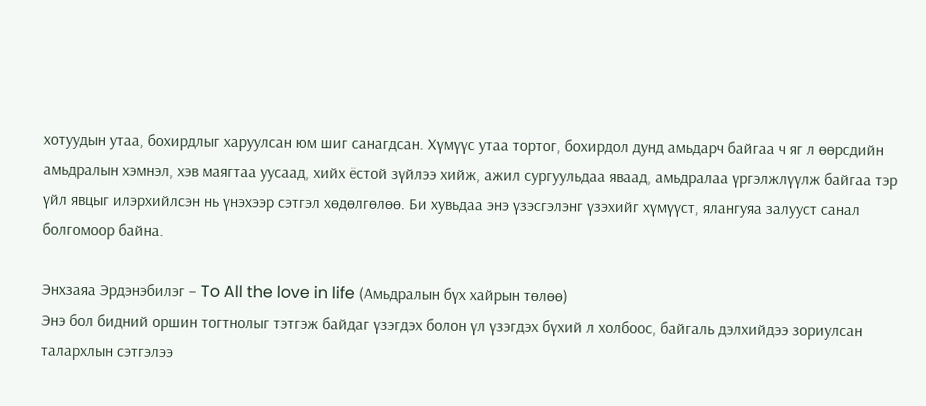хотуудын утаа, бохирдлыг харуулсан юм шиг санагдсан. Хүмүүс утаа тортог, бохирдол дунд амьдарч байгаа ч яг л өөрсдийн амьдралын хэмнэл, хэв маягтаа уусаад, хийх ёстой зүйлээ хийж, ажил сургуульдаа яваад, амьдралаа үргэлжлүүлж байгаа тэр үйл явцыг илэрхийлсэн нь үнэхээр сэтгэл хөдөлгөлөө. Би хувьдаа энэ үзэсгэлэнг үзэхийг хүмүүст, ялангуяа залууст санал болгомоор байна.

Энхзаяа Эрдэнэбилэг – To All the love in life (Амьдралын бүх хайрын төлөө)
Энэ бол бидний оршин тогтнолыг тэтгэж байдаг үзэгдэх болон үл үзэгдэх бүхий л холбоос, байгаль дэлхийдээ зориулсан талархлын сэтгэлээ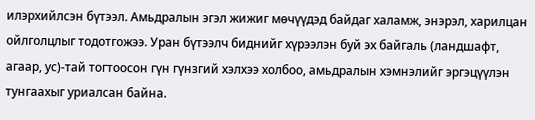илэрхийлсэн бүтээл. Амьдралын эгэл жижиг мөчүүдэд байдаг халамж, энэрэл, харилцан ойлголцлыг тодотгожээ. Уран бүтээлч биднийг хүрээлэн буй эх байгаль (ландшафт, агаар, ус)-тай тогтоосон гүн гүнзгий хэлхээ холбоо, амьдралын хэмнэлийг эргэцүүлэн тунгаахыг уриалсан байна.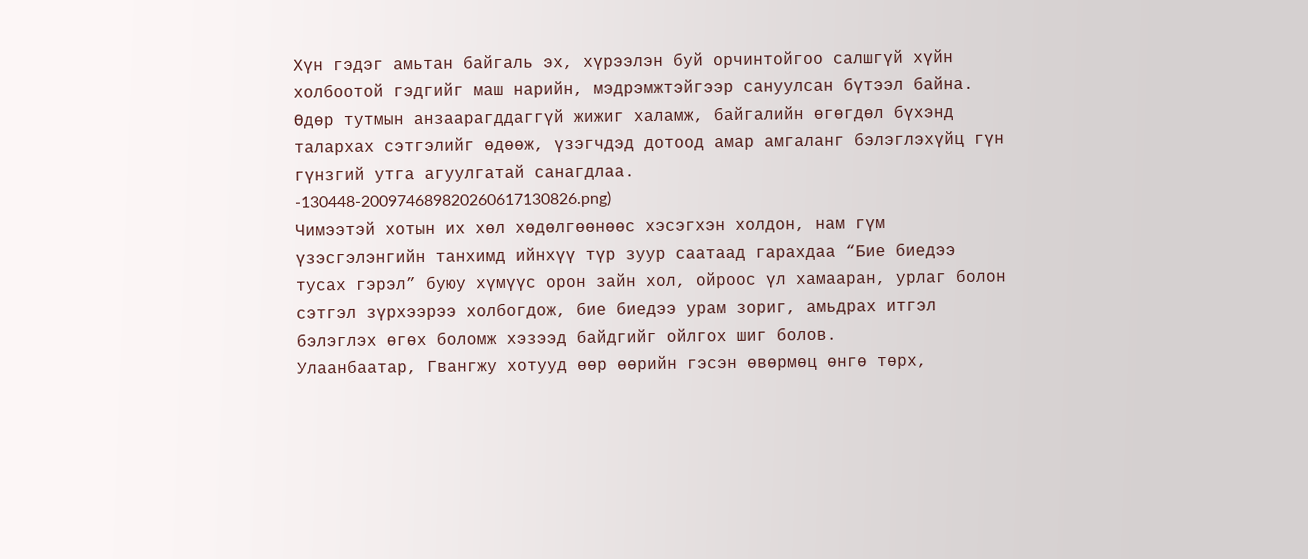Хүн гэдэг амьтан байгаль эх, хүрээлэн буй орчинтойгоо салшгүй хүйн холбоотой гэдгийг маш нарийн, мэдрэмжтэйгээр сануулсан бүтээл байна. Өдөр тутмын анзаарагддаггүй жижиг халамж, байгалийн өгөгдөл бүхэнд талархах сэтгэлийг өдөөж, үзэгчдэд дотоод амар амгаланг бэлэглэхүйц гүн гүнзгий утга агуулгатай санагдлаа.
-130448-200974689820260617130826.png)
Чимээтэй хотын их хөл хөдөлгөөнөөс хэсэгхэн холдон, нам гүм үзэсгэлэнгийн танхимд ийнхүү түр зуур саатаад гарахдаа “Бие биедээ тусах гэрэл” буюу хүмүүс орон зайн хол, ойроос үл хамааран, урлаг болон сэтгэл зүрхээрээ холбогдож, бие биедээ урам зориг, амьдрах итгэл бэлэглэх өгөх боломж хэзээд байдгийг ойлгох шиг болов.
Улаанбаатар, Гвангжу хотууд өөр өөрийн гэсэн өвөрмөц өнгө төрх,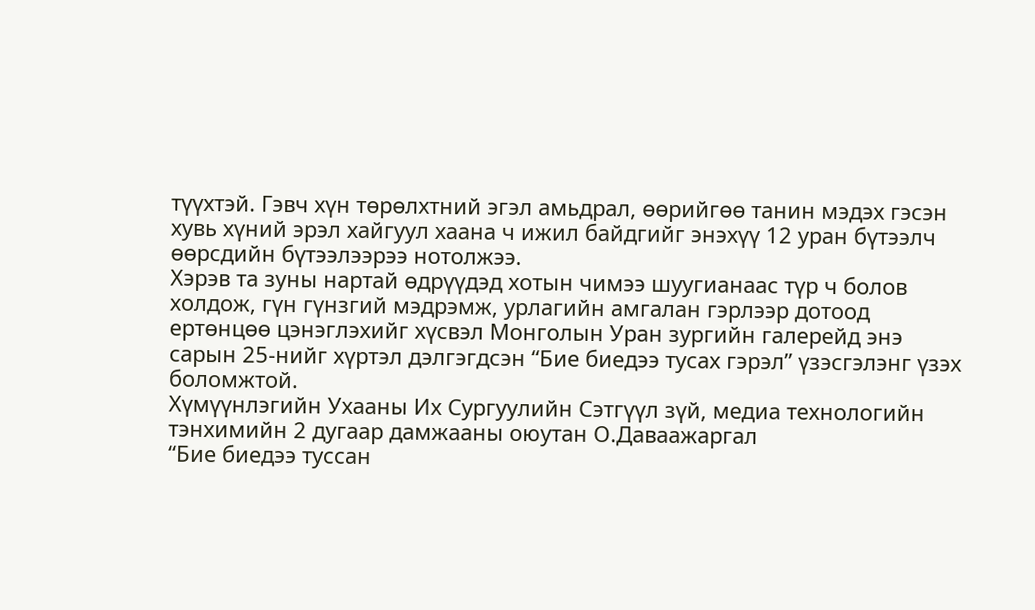түүхтэй. Гэвч хүн төрөлхтний эгэл амьдрал, өөрийгөө танин мэдэх гэсэн хувь хүний эрэл хайгуул хаана ч ижил байдгийг энэхүү 12 уран бүтээлч өөрсдийн бүтээлээрээ нотолжээ.
Хэрэв та зуны нартай өдрүүдэд хотын чимээ шуугианаас түр ч болов холдож, гүн гүнзгий мэдрэмж, урлагийн амгалан гэрлээр дотоод ертөнцөө цэнэглэхийг хүсвэл Монголын Уран зургийн галерейд энэ сарын 25-нийг хүртэл дэлгэгдсэн “Бие биедээ тусах гэрэл” үзэсгэлэнг үзэх боломжтой.
Хүмүүнлэгийн Ухааны Их Сургуулийн Сэтгүүл зүй, медиа технологийн тэнхимийн 2 дугаар дамжааны оюутан О.Даваажаргал
“Бие биедээ туссан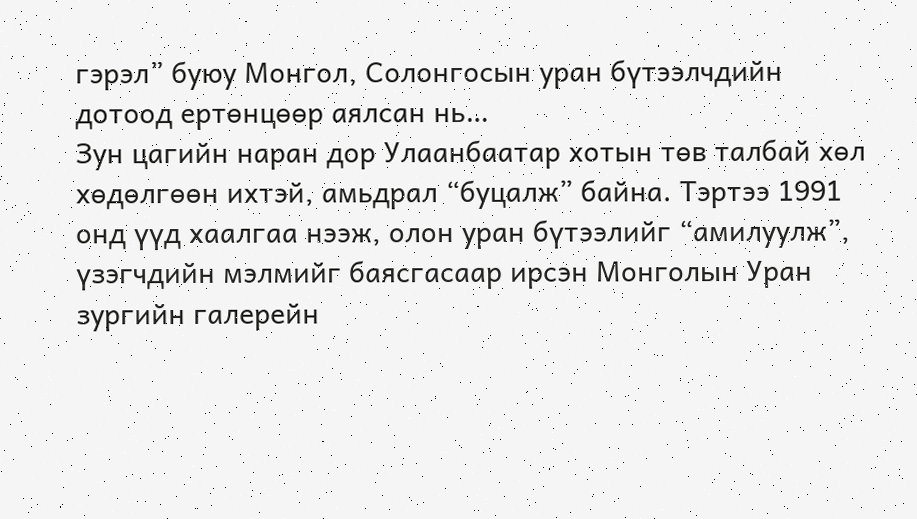гэрэл” буюу Монгол, Солонгосын уран бүтээлчдийн дотоод ертөнцөөр аялсан нь…
Зун цагийн наран дор Улаанбаатар хотын төв талбай хөл хөдөлгөөн ихтэй, амьдрал “буцалж” байна. Тэртээ 1991 онд үүд хаалгаа нээж, олон уран бүтээлийг “амилуулж”, үзэгчдийн мэлмийг баясгасаар ирсэн Монголын Уран зургийн галерейн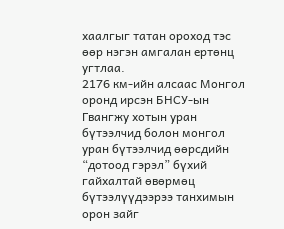хаалгыг татан ороход тэс өөр нэгэн амгалан ертөнц угтлаа.
2176 км-ийн алсаас Монгол оронд ирсэн БНСУ-ын Гвангжу хотын уран бүтээлчид болон монгол уран бүтээлчид өөрсдийн “дотоод гэрэл” бүхий гайхалтай өвөрмөц бүтээлүүдээрээ танхимын орон зайг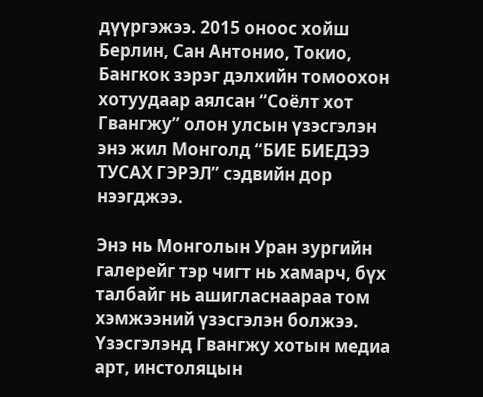дүүргэжээ. 2015 оноос хойш Берлин, Сан Антонио, Токио, Бангкок зэрэг дэлхийн томоохон хотуудаар аялсан “Соёлт хот Гвангжу” олон улсын үзэсгэлэн энэ жил Монголд “БИЕ БИЕДЭЭ ТУСАХ ГЭРЭЛ” сэдвийн дор нээгджээ.

Энэ нь Монголын Уран зургийн галерейг тэр чигт нь хамарч, бүх талбайг нь ашигласнаараа том хэмжээний үзэсгэлэн болжээ.
Үзэсгэлэнд Гвангжу хотын медиа арт, инстоляцын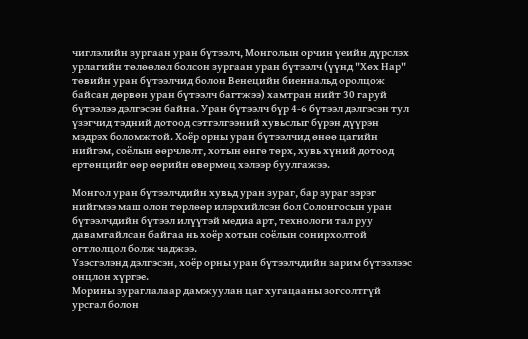чиглэлийн зургаан уран бүтээлч, Монголын орчин үеийн дүрслэх урлагийн төлөөлөл болсон зургаан уран бүтээлч (үүнд "Хөх Нар" төвийн уран бүтээлчид болон Венецийн биеннальд оролцож байсан дөрвөн уран бүтээлч багтжээ) хамтран нийт 30 гаруй бүтээлээ дэлгэсэн байна. Уран бүтээлч бүр 4-6 бүтээл дэлгэсэн тул үзэгчид тэдний дотоод сэтгэлгээний хувьслыг бүрэн дүүрэн мэдрэх боломжтой. Хоёр орны уран бүтээлчид өнөө цагийн нийгэм, соёлын өөрчлөлт, хотын өнгө төрх, хувь хүний дотоод ертөнцийг өөр өөрийн өвөрмөц хэлээр буулгажээ.

Монгол уран бүтээлчдийн хувьд уран зураг, бар зураг зэрэг нийгмээ маш олон төрлөөр илэрхийлсэн бол Солонгосын уран бүтээлчдийн бүтээл илүүтэй медиа арт, технологи тал руу давамгайлсан байгаа нь хоёр хотын соёлын сонирхолтой огтлолцол болж чаджээ.
Үзэсгэлэнд дэлгэсэн, хоёр орны уран бүтээлчдийн зарим бүтээлээс онцлон хүргэе.
Морины зураглалаар дамжуулан цаг хугацааны зогсолтгүй урсгал болон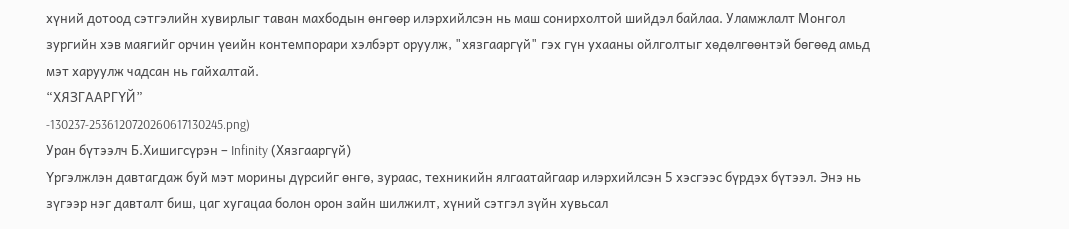хүний дотоод сэтгэлийн хувирлыг таван махбодын өнгөөр илэрхийлсэн нь маш сонирхолтой шийдэл байлаа. Уламжлалт Монгол зургийн хэв маягийг орчин үеийн контемпорари хэлбэрт оруулж, "хязгааргүй" гэх гүн ухааны ойлголтыг хөдөлгөөнтэй бөгөөд амьд мэт харуулж чадсан нь гайхалтай.
“ХЯЗГААРГҮЙ”
-130237-2536120720260617130245.png)
Уран бүтээлч Б.Хишигсүрэн – Infinity (Хязгааргүй)
Үргэлжлэн давтагдаж буй мэт морины дүрсийг өнгө, зураас, техникийн ялгаатайгаар илэрхийлсэн 5 хэсгээс бүрдэх бүтээл. Энэ нь зүгээр нэг давталт биш, цаг хугацаа болон орон зайн шилжилт, хүний сэтгэл зүйн хувьсал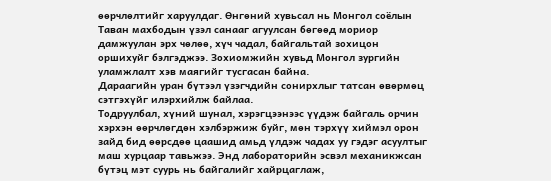өөрчлөлтийг харуулдаг. Өнгөний хувьсал нь Монгол соёлын Таван махбодын үзэл санааг агуулсан бөгөөд мориор дамжуулан эрх чөлөө, хүч чадал, байгальтай зохицон оршихуйг бэлгэджээ. Зохиомжийн хувьд Монгол зургийн уламжлалт хэв маягийг тусгасан байна.
Дараагийн уран бүтээл үзэгчдийн сонирхлыг татсан өвөрмөц сэтгэхүйг илэрхийлж байлаа.
Тодруулбал, хүний шунал, хэрэгцээнээс үүдэж байгаль орчин хэрхэн өөрчлөгдөн хэлбэржиж буйг, мөн тэрхүү хиймэл орон зайд бид өөрсдөө цаашид амьд үлдэж чадах уу гэдэг асуултыг маш хурцаар тавьжээ. Энд лабораторийн эсвэл механикжсан бүтэц мэт суурь нь байгалийг хайрцаглаж,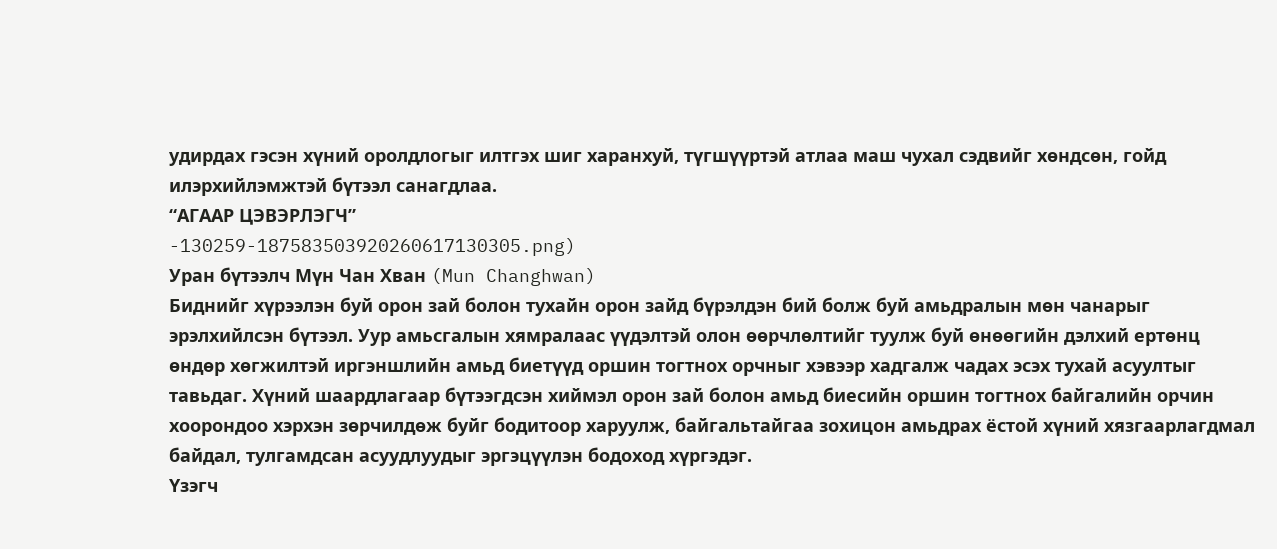удирдах гэсэн хүний оролдлогыг илтгэх шиг харанхуй, түгшүүртэй атлаа маш чухал сэдвийг хөндсөн, гойд илэрхийлэмжтэй бүтээл санагдлаа.
“АГААР ЦЭВЭРЛЭГЧ”
-130259-187583503920260617130305.png)
Уран бүтээлч Мүн Чан Хван (Mun Changhwan)
Биднийг хүрээлэн буй орон зай болон тухайн орон зайд бүрэлдэн бий болж буй амьдралын мөн чанарыг эрэлхийлсэн бүтээл. Уур амьсгалын хямралаас үүдэлтэй олон өөрчлөлтийг туулж буй өнөөгийн дэлхий ертөнц өндөр хөгжилтэй иргэншлийн амьд биетүүд оршин тогтнох орчныг хэвээр хадгалж чадах эсэх тухай асуултыг тавьдаг. Хүний шаардлагаар бүтээгдсэн хиймэл орон зай болон амьд биесийн оршин тогтнох байгалийн орчин хоорондоо хэрхэн зөрчилдөж буйг бодитоор харуулж, байгальтайгаа зохицон амьдрах ёстой хүний хязгаарлагдмал байдал, тулгамдсан асуудлуудыг эргэцүүлэн бодоход хүргэдэг.
Үзэгч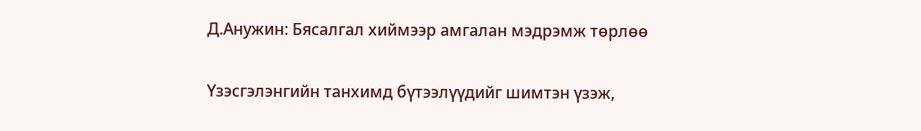Д.Анужин: Бясалгал хиймээр амгалан мэдрэмж төрлөө

Үзэсгэлэнгийн танхимд бүтээлүүдийг шимтэн үзэж,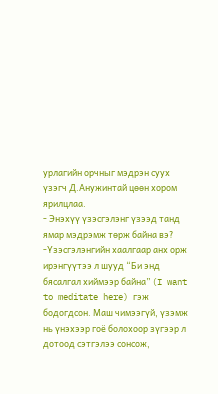урлагийн орчныг мэдрэн суух үзэгч Д.Анужинтай цөөн хором ярилцлаа.
- Энэхүү үзэсгэлэнг үзээд танд ямар мэдрэмж төрж байна вэ?
-Үзэсгэлэнгийн хаалгаар анх орж ирэнгүүтээ л шууд “Би энд бясалгал хиймээр байна” (I want to meditate here) гэж бодогдсон. Маш чимээгүй, үзэмж нь үнэхээр гоё болохоор зүгээр л дотоод сэтгэлээ сонсож,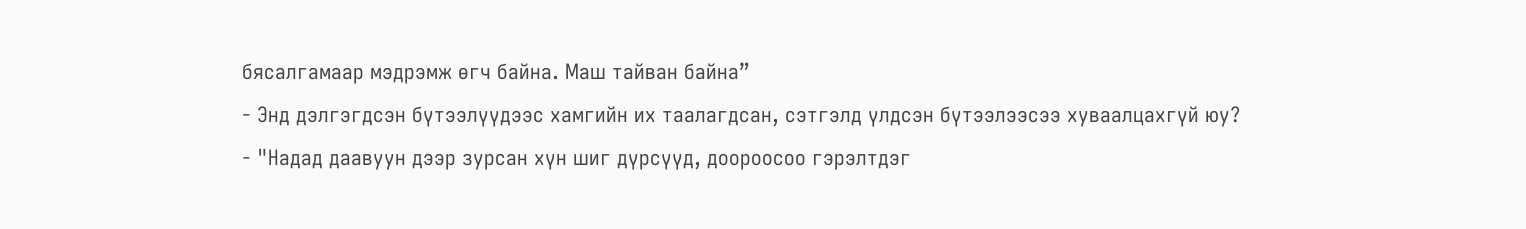бясалгамаар мэдрэмж өгч байна. Маш тайван байна”
- Энд дэлгэгдсэн бүтээлүүдээс хамгийн их таалагдсан, сэтгэлд үлдсэн бүтээлээсээ хуваалцахгүй юу?
- "Надад даавуун дээр зурсан хүн шиг дүрсүүд, доороосоо гэрэлтдэг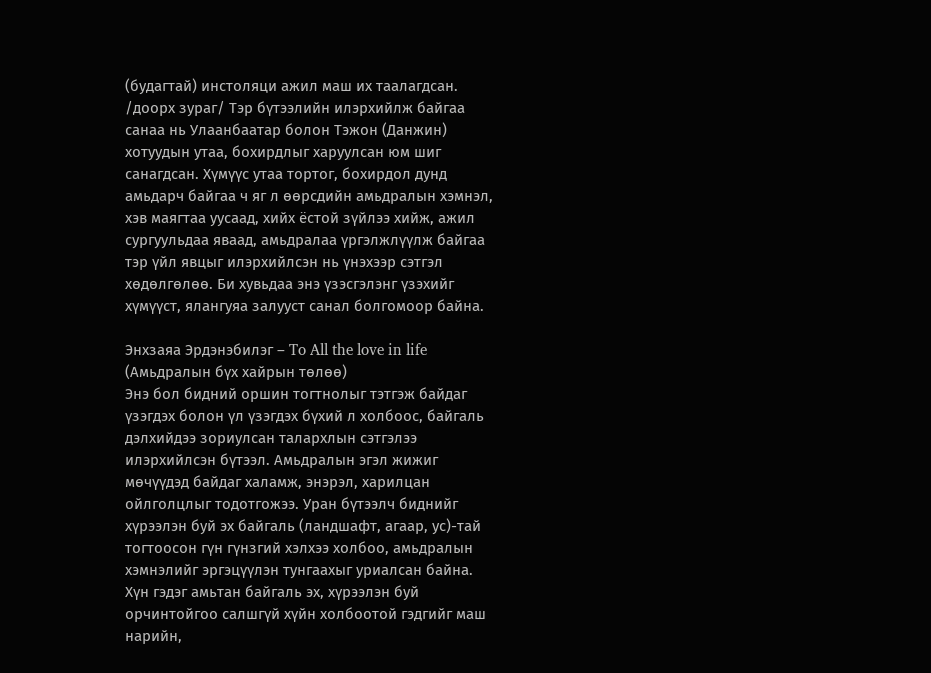(будагтай) инстоляци ажил маш их таалагдсан. /доорх зураг/ Тэр бүтээлийн илэрхийлж байгаа санаа нь Улаанбаатар болон Тэжон (Данжин) хотуудын утаа, бохирдлыг харуулсан юм шиг санагдсан. Хүмүүс утаа тортог, бохирдол дунд амьдарч байгаа ч яг л өөрсдийн амьдралын хэмнэл, хэв маягтаа уусаад, хийх ёстой зүйлээ хийж, ажил сургуульдаа яваад, амьдралаа үргэлжлүүлж байгаа тэр үйл явцыг илэрхийлсэн нь үнэхээр сэтгэл хөдөлгөлөө. Би хувьдаа энэ үзэсгэлэнг үзэхийг хүмүүст, ялангуяа залууст санал болгомоор байна.

Энхзаяа Эрдэнэбилэг – To All the love in life (Амьдралын бүх хайрын төлөө)
Энэ бол бидний оршин тогтнолыг тэтгэж байдаг үзэгдэх болон үл үзэгдэх бүхий л холбоос, байгаль дэлхийдээ зориулсан талархлын сэтгэлээ илэрхийлсэн бүтээл. Амьдралын эгэл жижиг мөчүүдэд байдаг халамж, энэрэл, харилцан ойлголцлыг тодотгожээ. Уран бүтээлч биднийг хүрээлэн буй эх байгаль (ландшафт, агаар, ус)-тай тогтоосон гүн гүнзгий хэлхээ холбоо, амьдралын хэмнэлийг эргэцүүлэн тунгаахыг уриалсан байна.
Хүн гэдэг амьтан байгаль эх, хүрээлэн буй орчинтойгоо салшгүй хүйн холбоотой гэдгийг маш нарийн,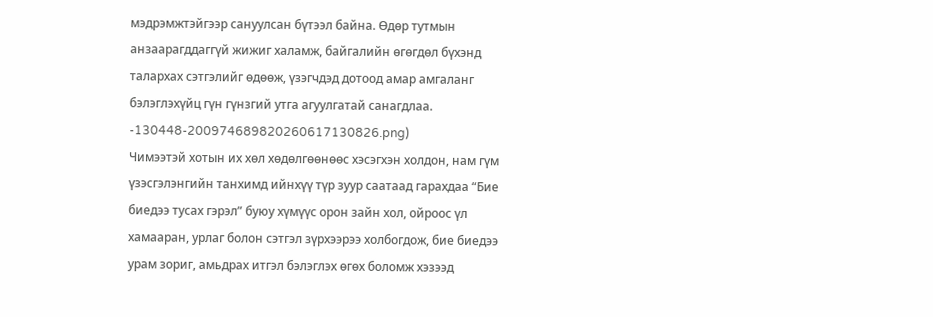мэдрэмжтэйгээр сануулсан бүтээл байна. Өдөр тутмын анзаарагддаггүй жижиг халамж, байгалийн өгөгдөл бүхэнд талархах сэтгэлийг өдөөж, үзэгчдэд дотоод амар амгаланг бэлэглэхүйц гүн гүнзгий утга агуулгатай санагдлаа.
-130448-200974689820260617130826.png)
Чимээтэй хотын их хөл хөдөлгөөнөөс хэсэгхэн холдон, нам гүм үзэсгэлэнгийн танхимд ийнхүү түр зуур саатаад гарахдаа “Бие биедээ тусах гэрэл” буюу хүмүүс орон зайн хол, ойроос үл хамааран, урлаг болон сэтгэл зүрхээрээ холбогдож, бие биедээ урам зориг, амьдрах итгэл бэлэглэх өгөх боломж хэзээд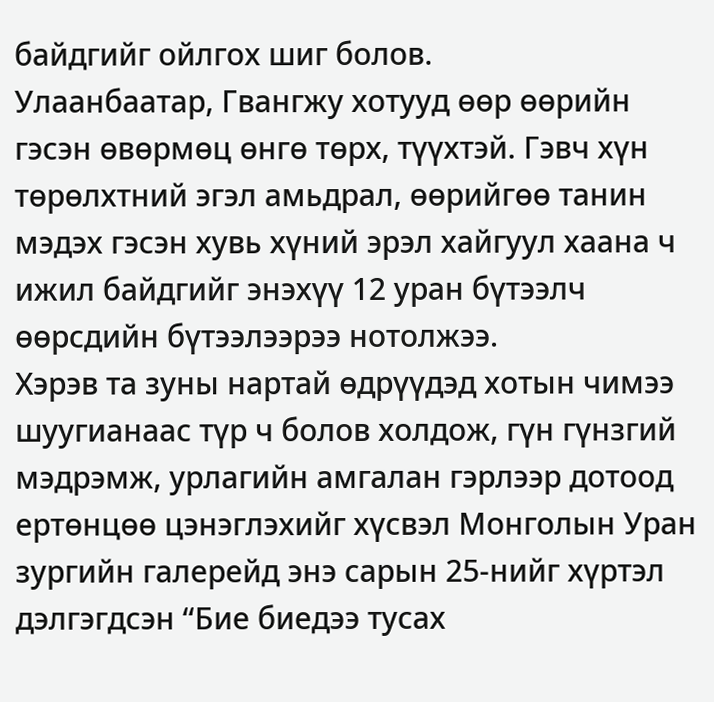байдгийг ойлгох шиг болов.
Улаанбаатар, Гвангжу хотууд өөр өөрийн гэсэн өвөрмөц өнгө төрх, түүхтэй. Гэвч хүн төрөлхтний эгэл амьдрал, өөрийгөө танин мэдэх гэсэн хувь хүний эрэл хайгуул хаана ч ижил байдгийг энэхүү 12 уран бүтээлч өөрсдийн бүтээлээрээ нотолжээ.
Хэрэв та зуны нартай өдрүүдэд хотын чимээ шуугианаас түр ч болов холдож, гүн гүнзгий мэдрэмж, урлагийн амгалан гэрлээр дотоод ертөнцөө цэнэглэхийг хүсвэл Монголын Уран зургийн галерейд энэ сарын 25-нийг хүртэл дэлгэгдсэн “Бие биедээ тусах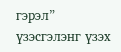гэрэл” үзэсгэлэнг үзэх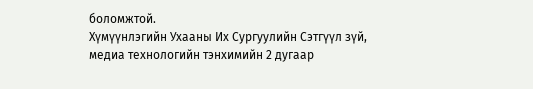боломжтой.
Хүмүүнлэгийн Ухааны Их Сургуулийн Сэтгүүл зүй, медиа технологийн тэнхимийн 2 дугаар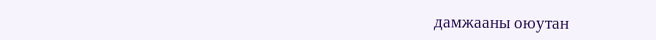дамжааны оюутан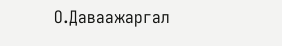О.Даваажаргал